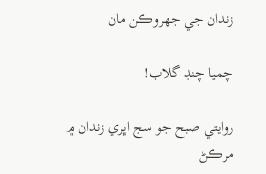زندان جي جهروڪن مان

چميا چنڊ گلاب!

روايتي صبح جو سج اڀري زندان ۾ مرڪڻ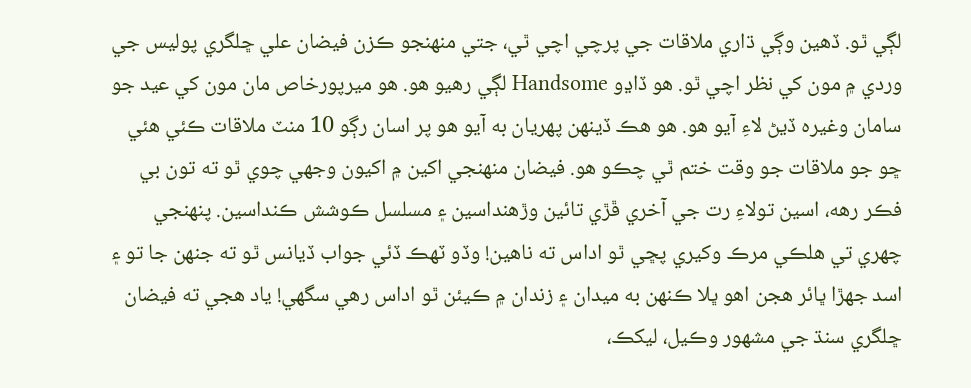لڳي ٿو. ڏهين وڳي ڌاري ملاقات جي پرچي اچي ٿي، جتي منهنجو ڪزن فيضان علي ڇلگري پوليس جي وردي ۾ مون کي نظر اچي ٿو. هو ڏاڍو Handsome لڳي رهيو هو. هو ميرپورخاص مان مون کي عيد جو سامان وغيره ڏيڻ لاءِ آيو هو. هو هڪ ڏينهن پهريان به آيو هو پر اسان رڳو 10 منٽ ملاقات ڪئي هئي ڇو جو ملاقات جو وقت ختم ٿي چڪو هو. فيضان منهنجي اکين ۾ اکيون وجهي چوي ٿو ته تون بي فڪر رهه، اسين تولاءِ رت جي آخري ڦڙي تائين وڙهنداسين ۽ مسلسل ڪوشش ڪنداسين. پنهنجي چهري تي هلڪي مرڪ وکيري پڇي ٿو اداس ته ناهين! وڏو ٽهڪ ڏئي جواب ڏيانس ٿو ته جنهن جا تو ۽ اسد جهڙا ڀائر هجن اهو ڀلا ڪنهن به ميدان ۽ زندان ۾ ڪيئن ٿو اداس رهي سگهي! ياد هجي ته فيضان ڇلگري سنڌ جي مشهور وڪيل، ليکڪ،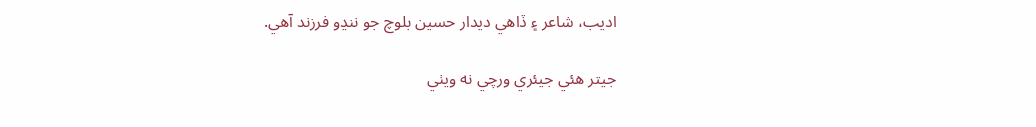اديب، شاعر ۽ ڏاهي ديدار حسين بلوچ جو ننڍو فرزند آهي.

جيتر هئي جيئري ورچي نه ويٺي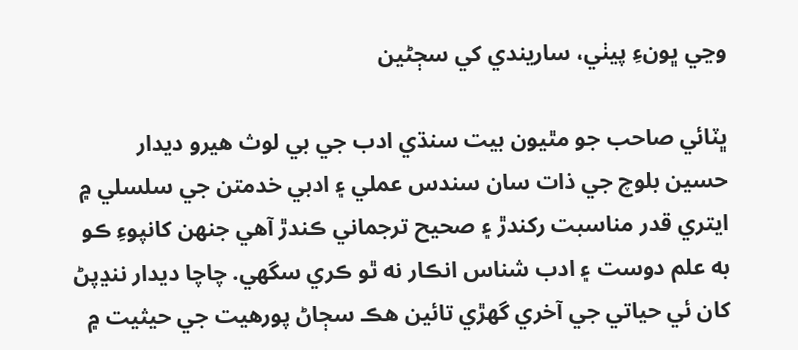وڃي ڀونءِ پيٺي، ساريندي کي سڄڻين

ڀٽائي صاحب جو مٿيون بيت سنڌي ادب جي بي لوث هيرو ديدار حسين بلوچ جي ذات سان سندس عملي ۽ ادبي خدمتن جي سلسلي ۾ ايتري قدر مناسبت رکندڙ ۽ صحيح ترجماني ڪندڙ آهي جنهن کانپوءِ ڪو به علم دوست ۽ ادب شناس انڪار نه ٿو ڪري سگهي. چاچا ديدار ننڍپڻ کان ئي حياتي جي آخري گهڙي تائين هڪ سڄاڻ پورهيت جي حيثيت ۾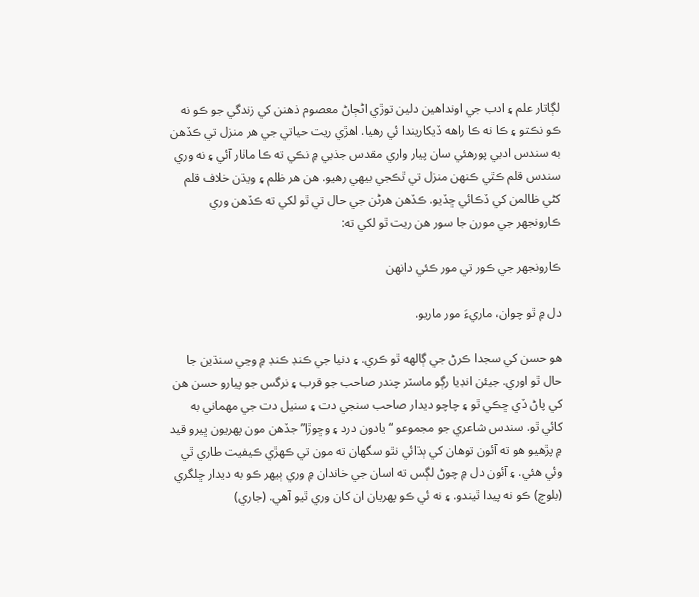لڳاتار علم ۽ ادب جي اونداهين دلين توڙي اڻڄاڻ معصوم ذهنن کي زندگي جو ڪو نه ڪو نڪتو ۽ ڪا نه ڪا راهه ڏيکاريندا ئي رهيا. اهڙي ريت حياتي جي هر منزل تي ڪڏهن به سندس ادبي پورهئي سان پيار واري مقدس جذبي ۾ نڪي ته ڪا ماٺار آئي ۽ نه وري سندس قلم ڪٿي ڪنهن منزل تي ٿڪجي بيهي رهيو. هن هر ظلم ۽ ويڌن خلاف قلم کڻي ظالمن کي ڏڪائي ڇڏيو. ڪڏهن هرڻن جي حال تي ٿو لکي ته ڪڏهن وري ڪارونجهر جي مورن جا سور هن ريت ٿو لکي ته:

ڪارونجهر جي ڪور تي مور ڪئي دانهن

دل ۾ ٿو چوان، ماريءَ مور ماريو.

هو حسن کي سجدا ڪرڻ جي ڳالهه ٿو ڪري. ۽ دنيا جي ڪنڊ ڪنڊ ۾ وڃي سنڌين جا حال ٿو اوري. جيئن انڊيا رڳو ماسٽر چندر صاحب جو قرب ۽ نرگس جو پيارو حسن هن کي پاڻ ڏي ڇڪي ٿو ۽ چاچو ديدار صاحب سنجي دت ۽ سنيل دت جي مهماني به کائي ٿو. سندس شاعري جو مجموعو “يادون درد ۽ وڇوڙا” جڏهن مون پهريون ڀيرو قيد ۾ پڙهيو هو ته آئون توهان کي ٻڌائي نٿو سگهان ته مون تي ڪهڙي ڪيفيت طاري ٿي وئي هئي. ۽ آئون دل ۾ چوڻ لڳس ته اسان جي خاندان ۾ وري ٻيهر ڪو به ديدار ڇلگري (بلوچ) ڪو نه پيدا ٿيندو. ۽ نه ئي ڪو پهريان ان کان وري ٿيو آهي. (جاري)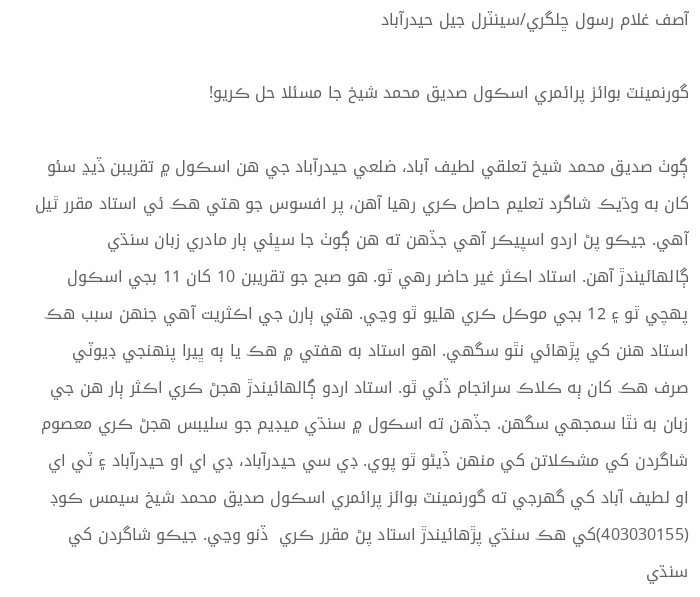آصف غلام رسول ڇلگري/سينٽرل جيل حيدرآباد

گورنمينٽ بوائز پرائمري اسڪول صديق محمد شيخ جا مسئلا حل ڪريو!

ڳوٺ صديق محمد شيخ تعلقي لطيف آباد، ضلعي حيدرآباد جي هن اسڪول ۾ تقريبن ڏيڍ سئو کان به وڌيڪ شاگرد تعليم حاصل ڪري رهيا آهن، پر افسوس جو هتي هڪ ئي استاد مقرر ٿيل آهي. جيڪو پڻ اردو اسپيڪر آهي جڏهن ته هن ڳوٺ جا سڀئي ٻار مادري زبان سنڌي ڳالهائيندڙ آهن. استاد اڪثر غير حاضر رهي ٿو. هو صبح جو تقريبن 10 کان 11 بجي اسڪول پهچي ٿو ۽ 12 بجي موڪل ڪري هليو ٿو وڃي. هتي ٻارن جي اڪثريت آهي جنهن سبب هڪ استاد هنن کي پڙهائي نٿو سگهي. اهو استاد به هفتي ۾ هڪ يا ٻه ڀيرا پنهنجي ڊيوٽي صرف هڪ کان ٻه ڪلاڪ سرانجام ڏئي ٿو. استاد اردو ڳالهائيندڙ هجڻ ڪري اڪثر ٻار هن جي زبان به نٿا سمجهي سگهن. جڏهن ته اسڪول ۾ سنڌي ميڊيم جو سليبس هجڻ ڪري معصوم شاگردن کي مشڪلاتن کي منهن ڏيڻو ٿو پوي. ڊي سي حيدرآباد، ڊي اي او حيدرآباد ۽ ٽي اي او لطيف آباد کي گهرجي ته گورنمينٽ بوائز پرائمري اسڪول صديق محمد شيخ سيمس ڪوڊ (403030155)کي هڪ سنڌي پڙهائيندڙ استاد پڻ مقرر ڪري  ڏنو وڃي. جيڪو شاگردن کي سنڌي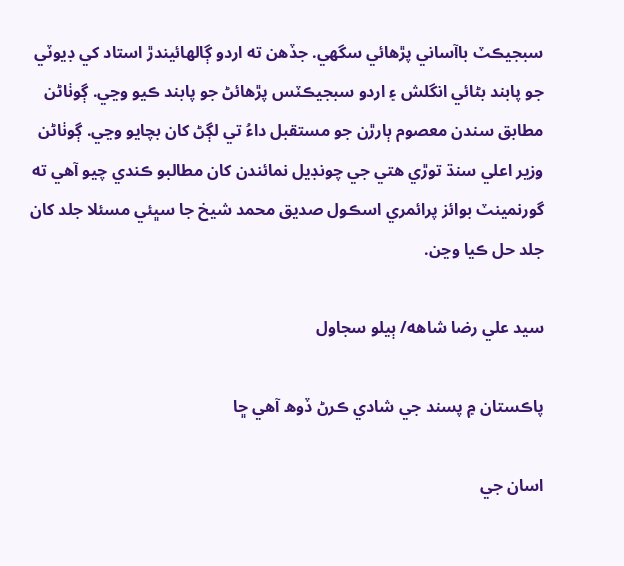سبجيڪٽ باآساني پڙهائي سگهي. جڏهن ته اردو ڳالهائيندڙ استاد کي ڊيوٽي جو پابند بڻائي انگلش ۽ اردو سبجيڪٽس پڙهائڻ جو پابند ڪيو وڃي. ڳوٺاڻن مطابق سندن معصوم ٻارڙن جو مستقبل داءُ تي لڳڻ کان بچايو وڃي. ڳوٺاڻن وزير اعلي سنڌ توڙي هتي جي چونڊيل نمائندن کان مطالبو ڪندي چيو آهي ته گورنمينٽ بوائز پرائمري اسڪول صديق محمد شيخ جا سڀئي مسئلا جلد کان جلد حل ڪيا وڃن.

سيد علي رضا شاهه/ ٻيلو سجاول

پاڪستان ۾ پسند جي شادي ڪرڻ ڏوھ آهي ڇا

اسان جي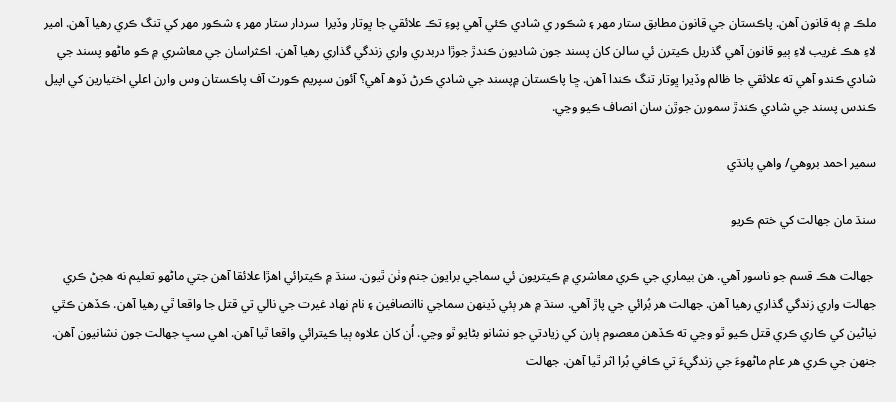ملڪ ۾ ٻه قانون آهن. پاڪستان جي قانون مطابق ستار مهر ۽ شڪور ي شادي ڪئي آهي پوءِ تڪ علائقي جا ڀوتار وڏيرا  سردار ستار مهر ۽ شڪور مهر کي تنگ ڪري رهيا آهن. امير لاءِ هڪ غريب لاءِ ٻيو قانون آهي گذريل ڪيترن ئي سالن کان پسند جون شاديون ڪندڙ جوڙا دربدري واري زندگي گذاري رهيا آهن. اڪثراسان جي معاشري ۾ ڪو ماڻهو پسند جي شادي ڪندو آهي ته علائقي جا ظالم وڏيرا ڀوتار تنگ ڪندا آهن. ڇا پاڪستان ۾پسند جي شادي ڪرڻ ڏوھ آهي؟ آئون سپريم ڪورٽ آف پاڪستان وس وارن اعلي اختيارين کي اپيل ڪندس پسند جي شادي ڪندڙ سمورن جوڙن سان انصاف ڪيو وڃي.

سمير احمد بروهي/ واهي پانڌي

سنڌ مان جهالت کي ختم ڪريو

 جهالت هڪ قسم جو ناسور آهي. هن بيماري جي ڪري معاشري ۾ ڪيتريون ئي سماجي برايون جنم وٺن ٿيون. سنڌ ۾ ڪيترائي اهڙا علائقا آهن جتي ماڻهو تعليم نه هجڻ ڪري جهالت واري زندگي گذاري رهيا آهن. جهالت هر بُرائي جي پاڙ آهي. سنڌ ۾ هر ٻئي ڏينهن سماجي ناانصافين ۽ نام نهاد غيرت جي نالي تي قتل جا واقعا ٿي رهيا آهن. ڪڏهن ڪٿي نياڻين کي ڪاري ڪري قتل ڪيو ٿو وڃي ته ڪڏهن معصوم ٻارن کي زيادتي جو نشانو بڻايو ٿو وڃي. اُن کان علاوه ٻيا ڪيترائي واقعا ٿيا آهن. اهي سڀ جهالت جون نشانيون آهن. جنهن جي ڪري هر عام ماڻهوءَ جي زندگيءَ تي ڪافي بُرا اثر ٿيا آهن. جهالت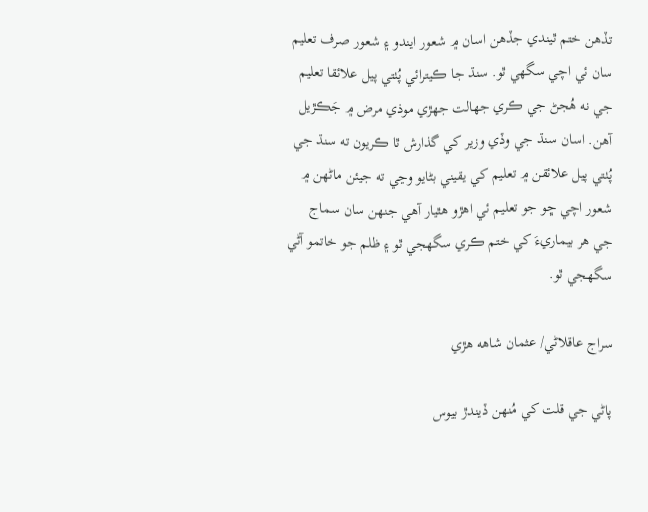تڏهن ختم ٿيندي جڏهن اسان ۾ شعور ايندو ۽ شعور صرف تعليم سان ئي اچي سگهي ٿو. سنڌ جا ڪيترائي پُٺتي پيل علائقا تعليم جي نه هُجڻ جي ڪري جهالت جهڙي موذي مرض ۾ جَڪڙيل آهن. اسان سنڌ جي وڏي وزير کي گذارش ٿا ڪريون ته سنڌ جي پُٺتي پيل علائقن ۾ تعليم کي يقيني بڻايو وڃي ته جيئن ماڻهن ۾ شعور اچي ڇو جو تعليم ئي اهڙو هٿيار آهي جنهن سان سماج جي هر بيماريءَ کي ختم ڪري سگهجي ٿو ۽ ظلم جو خاتمو آڻي سگهجي ٿو.

سراج عاقلاڻي/ عثمان شاهه هڙي

پاڻي جي قلت کي مُنهن ڏيندڙ بيوس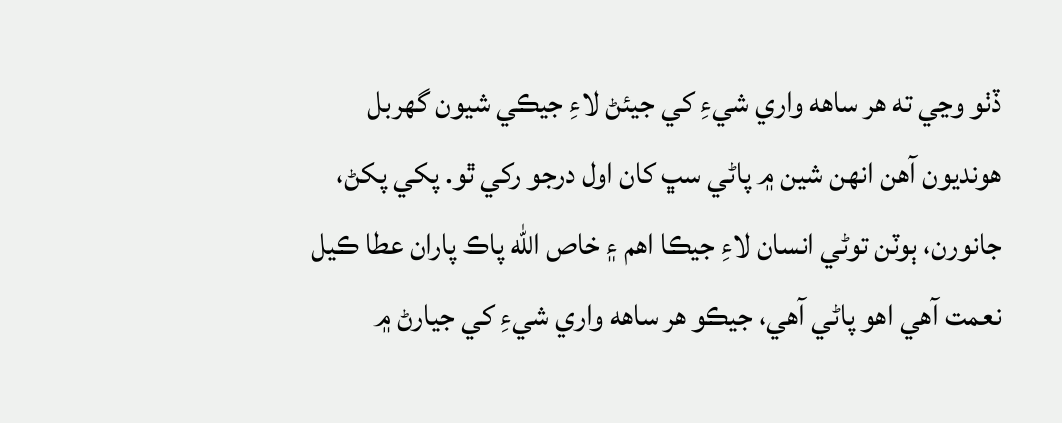ڏٺو وڃي ته هر ساهه واري شيءِ کي جيئڻ لاءِ جيڪي شيون گهربل هونديون آهن انهن شين ۾ پاڻي سڀ کان اول درجو رکي ٿو. پکي پکڻ، جانورن، ٻوٽن توڻي انسان لاءِ جيڪا اهم ۽ خاص الله پاڪ پاران عطا ڪيل نعمت آهي اهو پاڻي آهي، جيڪو هر ساهه واري شيءِ کي جيارڻ ۾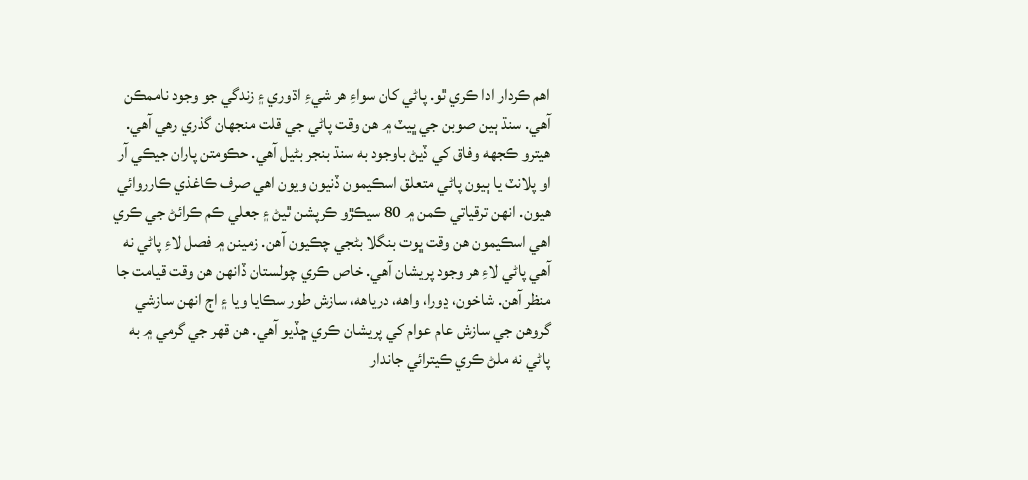اهم ڪردار ادا ڪري ٿو. پاڻي کان سواءِ هر شيءِ اڌوري ۽ زندگي جو وجود ناممڪن آهي. سنڌ ٻين صوبن جي ڀيٽ ۾ هن وقت پاڻي جي قلت منجهان گذري رهي آهي. هيترو ڪجهه وفاق کي ڏيڻ باوجود به سنڌ بنجر بڻيل آهي. حڪومتن پاران جيڪي آر او پلانٽ يا ٻيون پاڻي متعلق اسڪيمون ڏنيون ويون اهي صرف ڪاغذي ڪارروائي هيون. انهن ترقياتي ڪمن ۾ 80 سيڪڙو ڪرپشن ٿيڻ ۽ جعلي ڪم ڪرائڻ جي ڪري اهي اسڪيمون هن وقت ڀوت بنگلا بڻجي چڪيون آهن. زمينن ۾ فصل لاءِ پاڻي نه آهي پاڻي لاءِ هر وجود پريشان آهي. خاص ڪري چولستان ڏانهن هن وقت قيامت جا منظر آهن. شاخون، ڍورا، واهه، درياهه، سازش طور سڪايا ويا ۽ اڄ انهن سازشي گروهن جي سازش عام عوام کي پريشان ڪري ڇڏيو آهي. هن قهر جي گرمي ۾ به پاڻي نه ملڻ ڪري ڪيترائي جاندار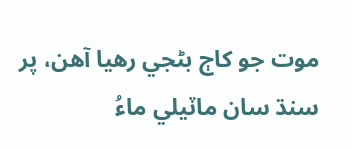موت جو کاڄ بڻجي رهيا آهن، پر سنڌ سان ماٽيلي ماءُ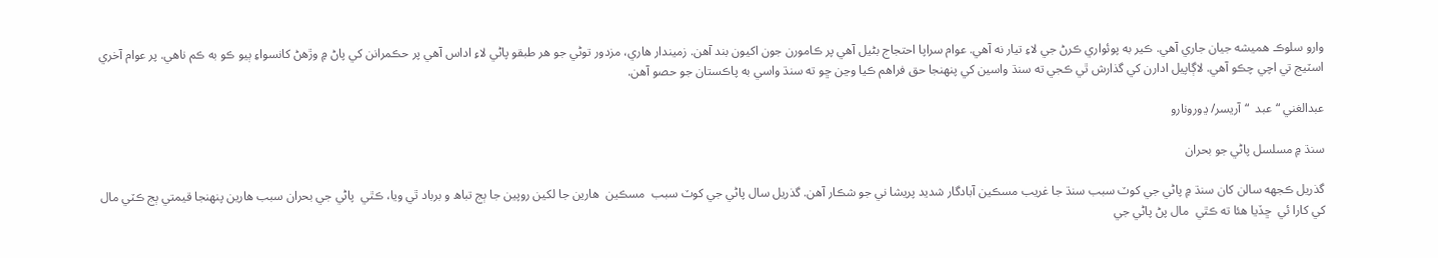وارو سلوڪ هميشه جيان جاري آهي. ڪير به پوئواري ڪرڻ جي لاءِ تيار نه آهي. عوام سراپا احتجاج بڻيل آهي پر ڪامورن جون اکيون بند آهن. زميندار هاري، مزدور توڻي جو هر طبقو پاڻي لاءِ اداس آهي پر حڪمرانن کي پاڻ ۾ وڙهڻ کانسواءِ ٻيو ڪو به ڪم ناهي. پر عوام آخري اسٽيج تي اچي چڪو آهي. لاڳاپيل ادارن کي گذارش ٿي ڪجي ته سنڌ واسين کي پنهنجا حق فراهم ڪيا وڃن ڇو ته سنڌ واسي به پاڪستان جو حصو آهن.

عبدالغني “عبد  “آريسر/ ڍورونارو

سنڌ ۾ مسلسل پاڻي جو بحران

گذريل ڪجهه سالن کان سنڌ ۾ پاڻي جي کوٽ سبب سنڌ جا غريب مسڪين آبادگار شديد پريشا ني جو شڪار آهن. گذريل سال پاڻي جي کوٽ سبب  مسڪين  ھارين جا لکين روپين جا ٻج تباھ و برباد ٿي ويا، ڪٿي  پاڻي جي بحران سبب ھارين پنهنجا قيمتي ٻج ڪٽي مال کي کارا ئي  ڇڏيا هئا ته ڪٿي  مال پڻ پاڻي جي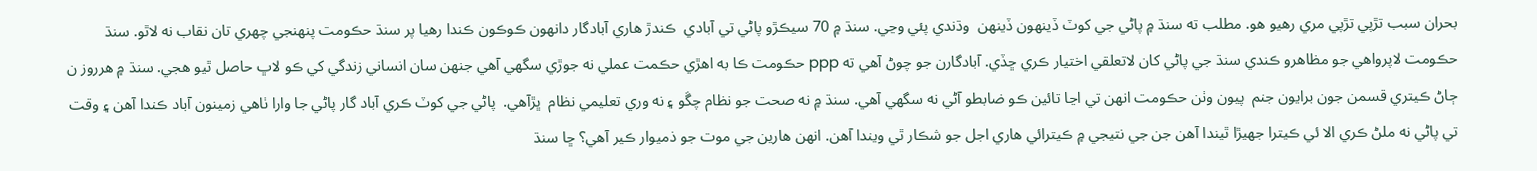بحران سبب تڙپي تڙپي مري رھيو ھو. مطلب ته سنڌ ۾ پاڻي جي کوٽ ڏينھون ڏينهن  وڌندي پئي وڃي. سنڌ ۾ 70 سيڪڙو پاڻي تي آبادي  ڪندڙ ھاري آبادگار دانھون ڪوڪون ڪندا رھيا پر سنڌ حڪومت پنهنجي چھري تان نقاب نه لاٿو. سنڌ حڪومت لاپرواھي جو مظاهرو ڪندي سنڌ جي پاڻي کان لاتعلقي اختيار ڪري ڇڏي. آبادگارن جو چوڻ آهي ته ppp حڪومت ڪا به اھڙي حڪمت عملي نه جوڙي سگهي آهي جنهن سان انساني زندگي کي ڪو لاڀ حاصل ٿيو ھجي. سنڌ ۾ ھرروز ن ڄاڻ ڪيتري قسمن جون برايون جنم  پيون وٺن حڪومت انهن تي اڃا تائين ڪو ضابطو آڻي نه سگهي آهي. سنڌ ۾ نه صحت جو نظام چڱو ۽ نه وري تعليمي نظام  ڀڙآهي.  پاڻي جي کوٽ ڪري آباد گار پاڻي جا وارا ٺاھي زمينون آباد ڪندا آھن ۽ وقت تي پاڻي نه ملڻ ڪري الا ئي ڪيترا جھيڙا ٿيندا آهن جن جي نتيجي ۾ ڪيترائي ھاري اجل جو شڪار ٿي ويندا آهن. انهن ھارين جي موت جو ذميوار ڪير آهي؟ ڇا سنڌ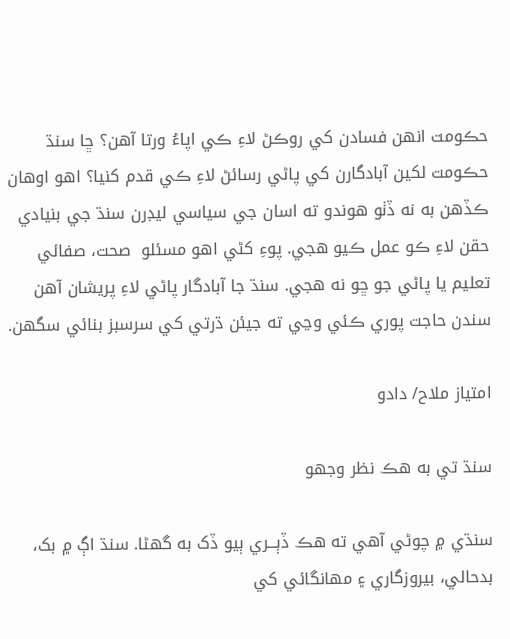حڪومت انھن فسادن کي روڪڻ لاءِ ڪي اپاءُ ورتا آهن؟ ڇا سنڌ حڪومت لکين آبادگارن کي پاڻي رسائڻ لاءِ ڪي قدم کنيا؟ اھو اوھان ڪڏهن به نه ڏٺو ھوندو ته اسان جي سياسي ليڊرن سنڌ جي بنيادي حقن لاءِ ڪو عمل ڪيو ھجي. پوءِ کڻي اھو مسئلو  صحت، صفائي تعليم يا پاڻي جو ڇو نه ھجي. سنڌ جا آبادگار پاڻي لاءِ پريشان آھن سندن حاجت پوري ڪئي وڃي ته جيئن ڌرتي کي سرسبز بنائي سگهن.

امتياز ملاح/ دادو

سنڌ تي به هڪ نظر وجهو

سنڌي ۾ چوڻي آهي ته ھڪ ڏٻـــري ٻيو ڏک به گھڻا. سنڌ اڳ ۾ بک، بدحالي، بيروزگاري ۽ مھانگائي کي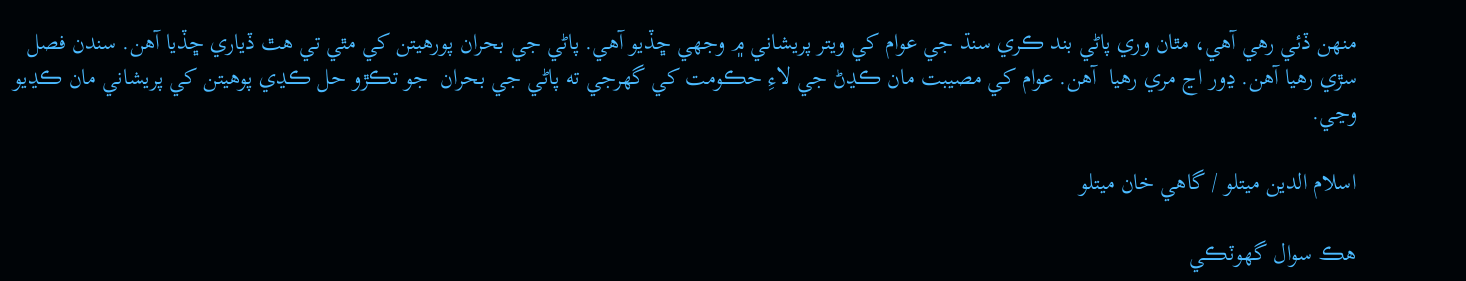منهن ڏئي رهي آهي، مٿان وري پاڻي بند ڪري سنڌ جي عوام کي ويتر پريشاني ۾ وجهي ڇڏيو آهي. پاڻي جي بحران پورھيتن کي مٿي تي ھٿ ڏياري ڇڏيا آهن. سندن فصل سڙي رھيا آهن. ڍور اڃ مري رھيا  آهن. عوام کي مصيبت مان ڪڍڻ جي لاءِ حڪومت کي گهرجي ته پاڻي جي بحران  جو تڪڙو حل ڪڍي پوھيتن کي پريشاني مان ڪڍيو وڃي.

اسلام الدين ميتلو / گاھي خان ميتلو

هڪ سوال گھوٽڪي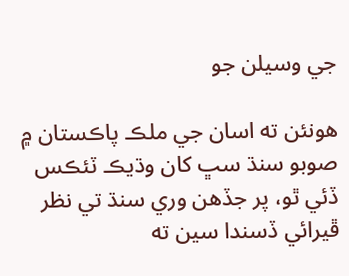جي وسيلن جو

ھونئن ته اسان جي ملڪ پاڪستان ۾ صوبو سنڌ سڀ کان وڌيڪ ٽئڪس ڏئي ٿو، پر جڏھن وري سنڌ تي نظر ڦيرائي ڏسندا سين ته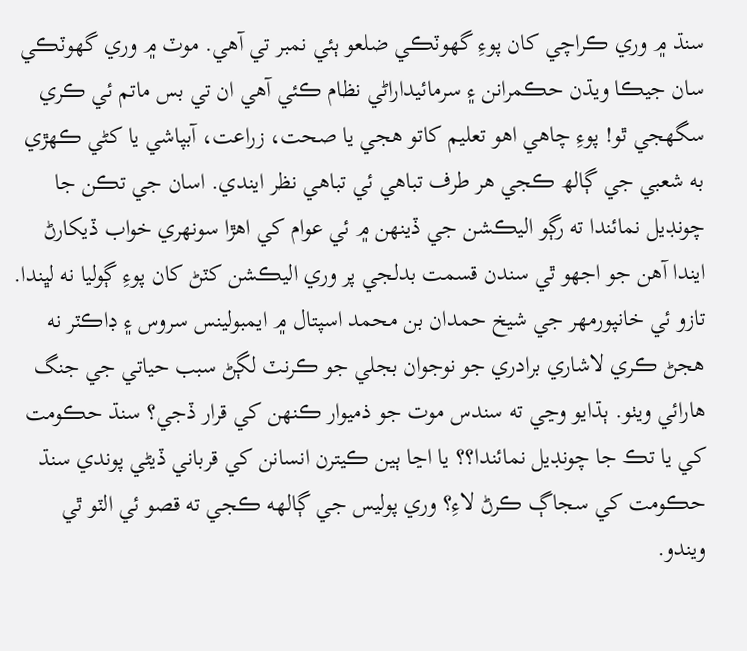سنڌ ۾ وري ڪراچي کان پوءِ گھوٽڪي ضلعو ٻئي نمبر تي آھي. موٽ ۾ وري گھوٽڪي سان جيڪا ويڌن حڪمرانن ۽ سرمائيداراڻي نظام ڪئي آھي ان تي بس ماتم ئي ڪري سگھجي ٿو! پوءِ چاھي اھو تعليم کاتو ھجي يا صحت، زراعت، آبپاشي يا کڻي ڪھڙي به شعبي جي ڳالھ ڪجي ھر طرف تباھي ئي تباھي نظر ايندي. اسان جي تڪن جا چونڊيل نمائندا ته رڳو اليڪشن جي ڏينھن ۾ ئي عوام کي اھڙا سونھري خواب ڏيکارڻ ايندا آهن جو اجھو ٿي سندن قسمت بدلجي پر وري اليڪشن کٽڻ کان پوءِ ڳوليا نه لڀندا. تازو ئي خانپورمهر جي شيخ حمدان بن محمد اسپتال ۾ ايمبولينس سروس ۽ ڊاڪٽر نه هجڻ ڪري لاشاري برادري جو نوجوان بجلي جو ڪرنٽ لڳڻ سبب حياتي جي جنگ ھارائي ويٺو. ٻڌايو وڃي ته سندس موت جو ذميوار ڪنھن کي قرار ڏجي؟ سنڌ حڪومت کي يا تڪ جا چونڊيل نمائندا؟؟ يا اڃا ٻين ڪيترن انسانن کي قرباني ڏيڻي پوندي سنڌ حڪومت کي سجاڳ ڪرڻ لاءِ؟ وري پوليس جي ڳالھه ڪجي ته قصو ئي الٽو ٿي ويندو.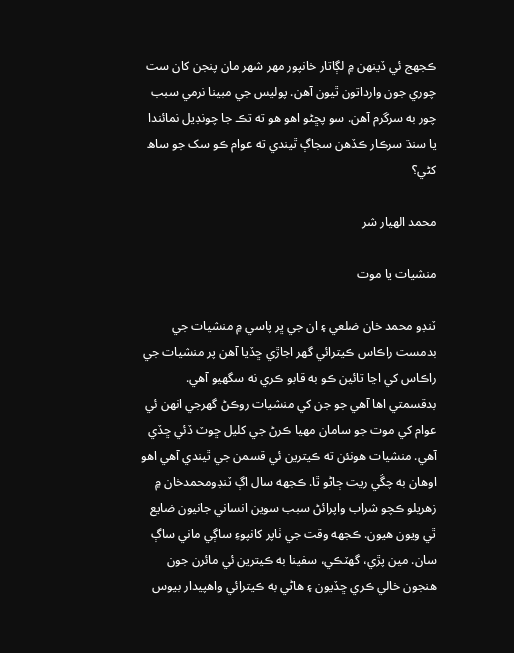ڪجھج ئي ڏينھن ۾ لڳاتار خانپور مهر شھر مان پنجن کان ست چوري جون وارداتون ٿيون آھن. پوليس جي مبينا نرمي سبب چور به سرگرم آھن. سو پڇڻو اھو ھو ته تڪ جا چونڊيل نمائندا يا سنڌ سرڪار ڪڏھن سجاڳ ٿيندي ته عوام ڪو سک جو ساھ کڻي؟

محمد الهيار شر

منشيات يا موت

ٽنڊو محمد خان ضلعي ۽ ان جي ڀر پاسي ۾ منشيات جي بدمست راڪاس ڪيترائي گهر اجاڙي ڇڏيا آهن پر منشيات جي راڪاس کي اڃا تائين ڪو به قابو ڪري نه سگھيو آهي. بدقسمتي اھا آھي جو جن کي منشيات روڪڻ گھرجي انهن ئي عوام کي موت جو سامان مھيا ڪرڻ جي کليل ڇوٽ ڏئي ڇڏي آهي. منشيات ھونئن ته ڪيترين ئي قسمن جي ٿيندي آهي اھو اوھان به چڱي ريت ڄاڻو ٿا. ڪجهه سال اڳ ٽنڊومحمدخان ۾ زھريلو ڪچو شراب واپرائڻ سبب سوين انساني جانيون ضايع ٿي ويون هيون. ڪجهه وقت جي ٺاپر کانپوءِ ساڳي ماني ساڳ سان. مين پڙي، گھٽڪي، سفينا به ڪيترين ئي مائرن جون ھنجون خالي ڪري ڇڏيون ۽ ھاڻي به ڪيترائي واھپيدار بيوس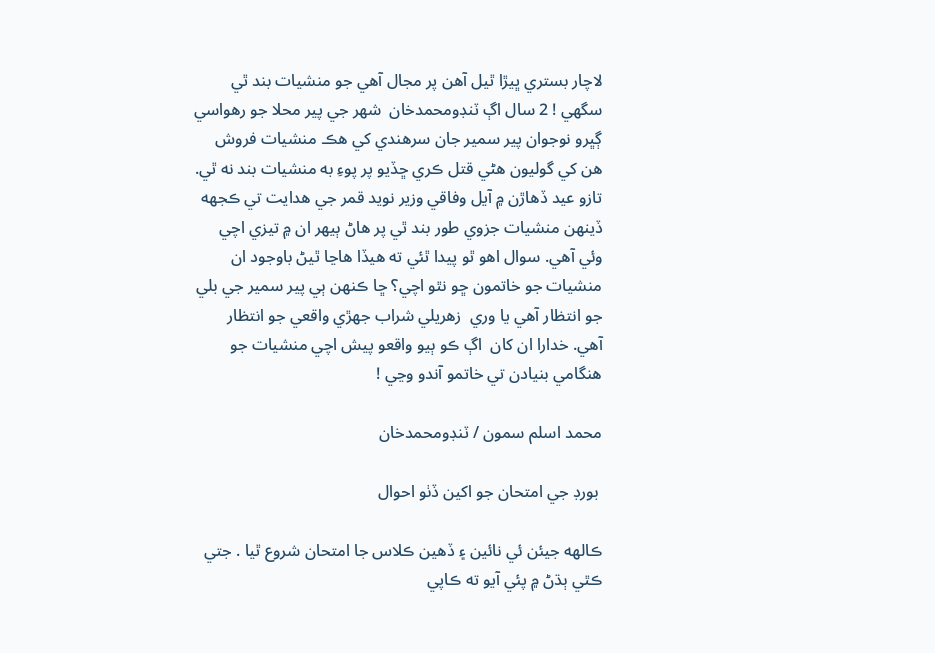لاچار بستري ڀيڙا ٿيل آهن پر مجال آهي جو منشيات بند ٿي سگهي ! 2 سال اڳ ٽنڊومحمدخان  شھر جي پير محلا جو رھواسي ڳڀرو نوجوان پير سمير جان سرھندي کي ھڪ منشيات فروش ھن کي گوليون ھڻي قتل ڪري ڇڏيو پر پوءِ به منشيات بند نه ٿي. تازو عيد ڏھاڙن ۾ آيل وفاقي وزير نويد قمر جي ھدايت تي ڪجهه ڏينهن منشيات جزوي طور بند ٿي پر ھاڻ ٻيھر ان ۾ تيزي اچي وئي آهي. سوال اھو ٿو پيدا ٿئي ته ھيڏا ھاڃا ٿيڻ باوجود ان منشيات جو خاتمون ڇو نٿو اچي؟ ڇا ڪنهن ٻي پير سمير جي بلي جو انتظار آهي يا وري  زھريلي شراب جھڙي واقعي جو انتظار آهي. خدارا ان کان  اڳ ڪو ٻيو واقعو پيش اچي منشيات جو ھنگامي بنيادن تي خاتمو آندو وڃي !

محمد اسلم سمون / ٽنڊومحمدخان

 بورڊ جي امتحان جو اکين ڏٺو احوال

ڪالهه جيئن ئي نائين ۽ ڏهين ڪلاس جا امتحان شروع ٿيا . جتي ڪٿي ٻڌڻ ۾ پئي آيو ته ڪاپي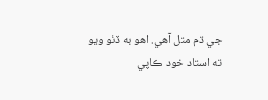جي ڌم متل آهي. اهو به ڏٺو ويو ته استاد خود ڪاپي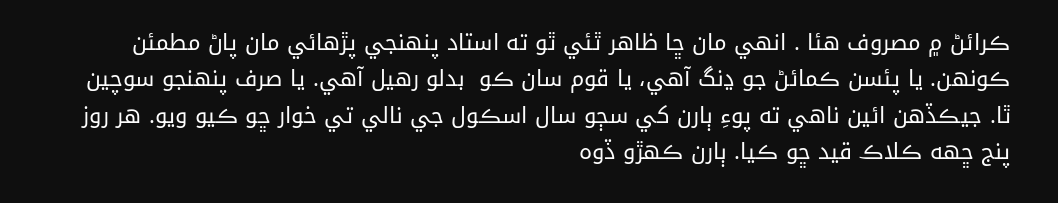ڪرائڻ ۾ مصروف هئا . انهي مان ڇا ظاهر ٿئي ٿو ته استاد پنهنجي پڙهائي مان پاڻ مطمئن ڪونھن. يا پئسن ڪمائڻ جو ڍنگ آهي، يا قوم سان ڪو  بدلو رهيل آهي. يا صرف پنهنجو سوچين ٿا. جيڪڏهن ائين ناهي ته پوءِ ٻارن کي سڄو سال اسڪول جي نالي تي خوار ڇو ڪيو ويو. هر روز پنج ڇھه ڪلاڪ قيد ڇو ڪيا. ٻارن ڪهڙو ڏوه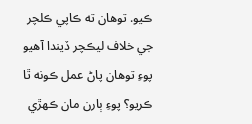ڪيو. توهان ته ڪاپي ڪلچر جي خلاف ليڪچر ڏيندا آهيو پوءِ توهان پاڻ عمل ڪونه ٿا ڪريو؟ پوءِ ٻارن مان ڪھڙي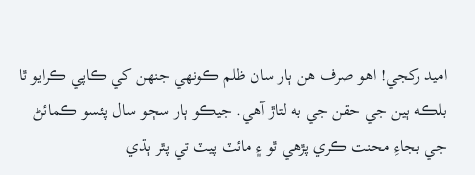اميد رکجي! اهو صرف هن ٻار سان ظلم ڪونھي جنهن کي ڪاپي ڪرايو ٿا بلڪه ٻين جي حقن جي به لتاڙ آھي. جيڪو ٻار سڄو سال پئسو ڪمائڻ جي بجاءِ محنت ڪري پڙھي ٿو ۽ مائٽ پيٽ تي پٿر ٻڌي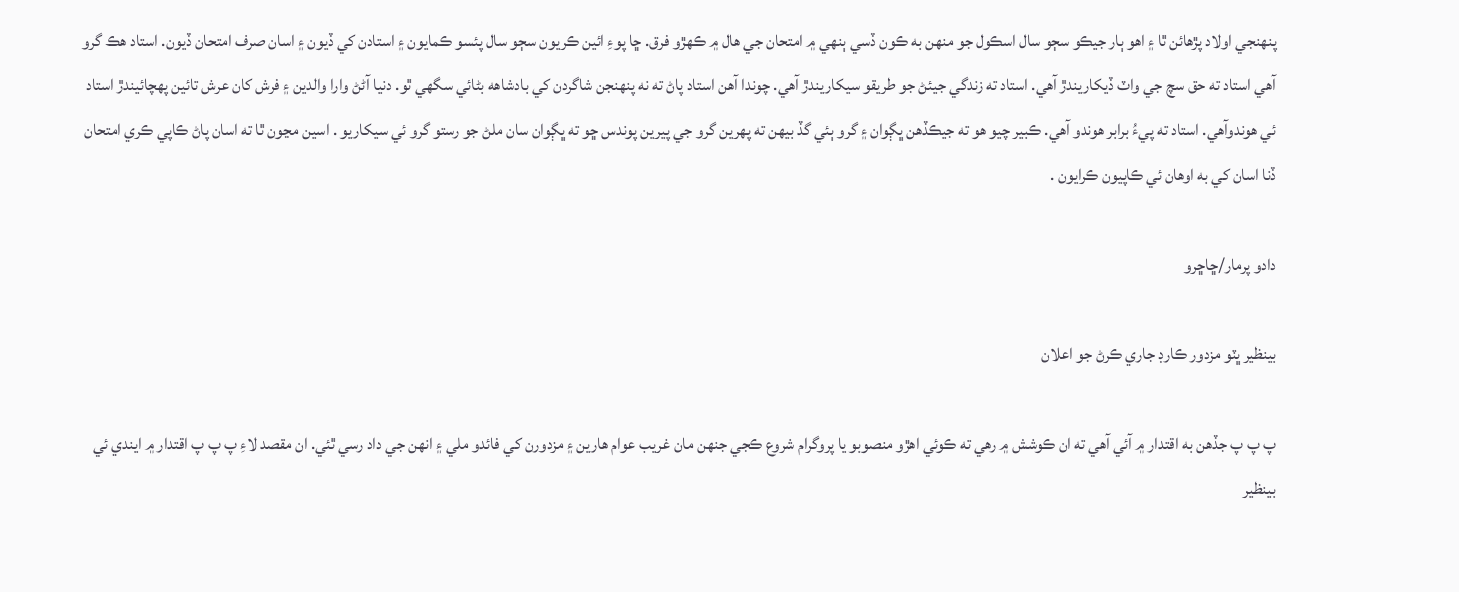پنهنجي اولاد پڙهائن ٿا ۽ اهو ٻار جيڪو سڄو سال اسڪول جو منهن به ڪون ڏسي ٻنهي ۾ امتحان جي هال ۾ ڪھڙو فرق. ڇا پوءِ ائين ڪريون سڄو سال پئسو ڪمايون ۽ استادن کي ڏيون ۽ اسان صرف امتحان ڏيون. استاد هڪ گرو آھي استاد ته حق سچ جي واٽ ڏيکاريندڙ آھي. استاد ته زندگي جيئڻ جو طريقو سيکاريندڙ آھي. چوندا آھن استاد پاڻ ته نه پنهنجن شاگردن کي بادشاهه بڻائي سگهي ٿو. دنيا آڻڻ وارا والدين ۽ فرش کان عرش تائين پهچائيندڙ استاد ئي هوندوآهي. استاد ته پيءُ برابر هوندو آھي. ڪبير چيو هو ته جيڪڏهن ڀڳوان ۽ گرو ٻئي گڏ بيهن ته پهرين گرو جي پيرين پوندس ڇو ته ڀڳوان سان ملڻ جو رستو گرو ئي سيکاريو . اسين مڃون ٿا ته اسان پاڻ ڪاپي ڪري امتحان ڏنا اسان کي به اوهان ئي ڪاپيون ڪرايون .

دادو پرمار/ڇاڇرو

بينظير ڀٽو مزدور ڪارڊ جاري ڪرڻ جو اعلان

پ پ پ جڏهن به اقتدار ۾ آئي آهي ته ان ڪوشش ۾ رهي ته ڪوئي اهڙو منصوبو يا پروگرام شروع ڪجي جنهن مان غريب عوام هارين ۽ مزدورن کي فائدو ملي ۽ انهن جي داد رسي ٿئي. ان مقصد لاءِ پ پ پ اقتدار ۾ ايندي ئي بينظير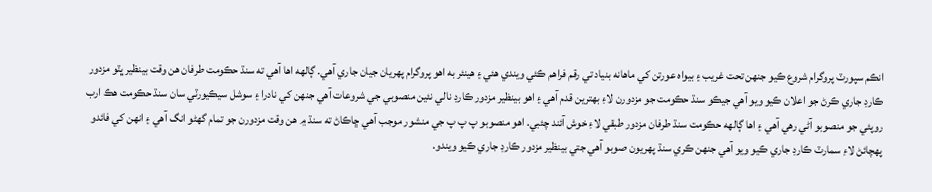انڪم سپورٽ پروگرام شروع ڪيو جنهن تحت غريب ۽ بيواه عورتن کي ماهانه بنياد تي رقم فراهم ڪئي ويندي هئي ۽ هينئر به اهو پروگرام پهريان جيان جاري آهي. ڳالهه اها آهي ته سنڌ حڪومت طرفان هن وقت بينظير ڀٽو مزدور ڪارڊ جاري ڪرڻ جو اعلان ڪيو ويو آهي جيڪو سنڌ حڪومت جو مزدورن لاءِ بهترين قدم آهي ۽ اهو بينظير مزدور ڪارڊ نالي نئين منصوبي جي شروعات آهي جنهن کي نادرا ۽ سوشل سيڪيورٽي سان سنڌ حڪومت هڪ ارب روپئي جو منصوبو آڻي رهي آهي ۽ اها ڳالهه حڪومت سنڌ طرفان مزدور طبقي لاءِ خوش آئند چئبي. اهو منصوبو پ پ پ جي منشور موجب آهي ڇاڪاڻ ته سنڌ ۾ هن وقت مزدورن جو تمام گهڻو انگ آهي ۽ انهن کي فائدو پهچائڻ لاءِ سمارٽ ڪارڊ جاري ڪيو ويو آهي جنهن ڪري سنڌ پهريون صوبو آهي جتي بينظير مزدور ڪارڊ جاري ڪيو ويندو.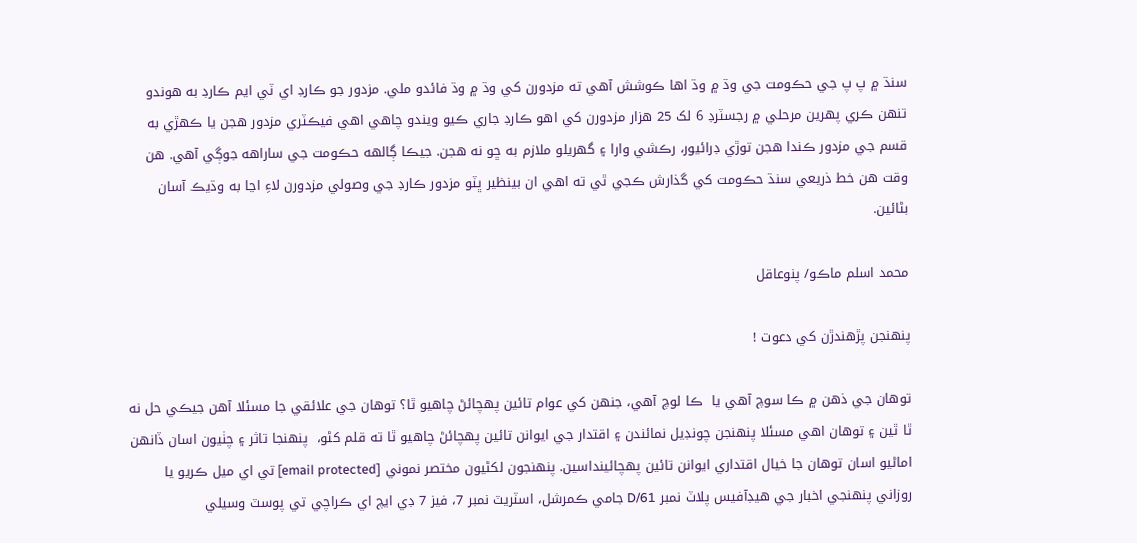سنڌ ۾ پ پ جي حڪومت جي وڌ ۾ وڌ اها ڪوشش آهي ته مزدورن کي وڌ ۾ وڌ فائدو ملي. مزدور جو ڪارڊ اي ٽي ايم ڪارڊ به هوندو تنهن ڪري پهرين مرحلي ۾ رجسٽرڊ 6 لک 25 هزار مزدورن کي اهو ڪارڊ جاري ڪيو ويندو چاهي اهي فيڪٽري مزدور هجن يا ڪهڙي به قسم جي مزدور ڪندا هجن توڙي ڊرائيور، رڪشي وارا ۽ گهريلو ملازم به ڇو نه هجن. جيڪا ڳالهه حڪومت جي ساراهه جوڳي آهي. هن وقت هن خط ذريعي سنڌ حڪومت کي گذارش ڪجي ٿي ته اهي ان بينظير ڀٽو مزدور ڪارڊ جي وصولي مزدورن لاءِ اڃا به وڌيڪ آسان بڻائين.

محمد اسلم ماڪو/ پنوعاقل

پنهنجن پڙهندڙن کي دعوت !

توهان جي ذهن ۾ ڪا سوچ آهي يا  ڪا لوچ آهي، جنهن کي عوام تائين پهچائڻ چاهيو ٿا؟ توهان جي علائقي جا مسئلا آهن جيڪي حل نه ٿا ٿين ۽ توهان اهي مسئلا پنهنجن چونڊيل نمائندن ۽ اقتدار جي ايوانن تائين پهچائڻ چاهيو ٿا ته قلم کڻو،  پنهنجا تاثر ۽ چٺيون اسان ڏانهن اماڻيو اسان توهان جا خيال اقتداري ايوانن تائين پهچائينداسين. پنهنجون لکڻيون مختصر نموني [email protected] تي اي ميل ڪريو يا روزاني پنهنجي اخبار جي هيڊآفيس پلاٽ نمبر D/61 جامي ڪمرشل، اسٽريٽ نمبر 7، فيز 7 ڊي ايچ اي ڪراچي تي پوسٽ وسيلي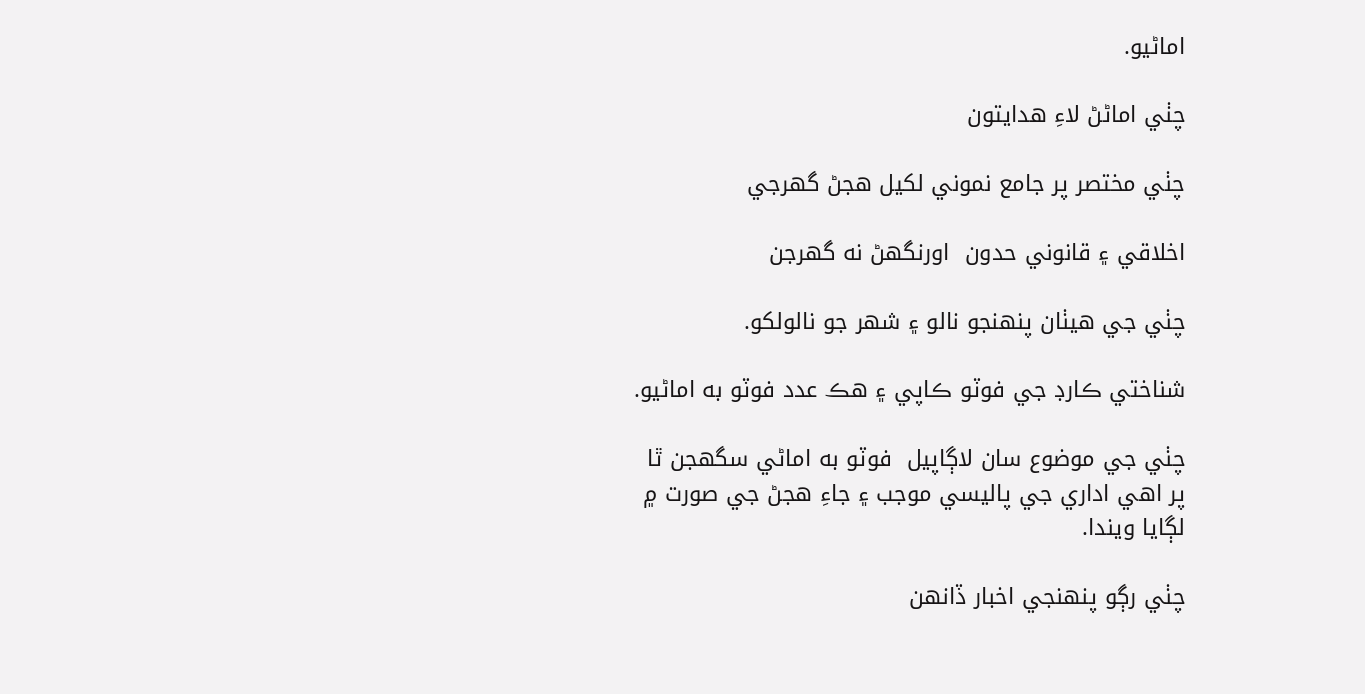اماڻيو.

چٺي اماڻڻ لاءِ هدايتون

چٺي مختصر پر جامع نموني لکيل هجڻ گهرجي

اخلاقي ۽ قانوني حدون  اورنگهڻ نه گهرجن

چٺي جي هيٺان پنهنجو نالو ۽ شهر جو نالولکو.

شناختي ڪارڊ جي فوٽو ڪاپي ۽ هڪ عدد فوٽو به اماڻيو.

چٺي جي موضوع سان لاڳاپيل  فوٽو به اماڻي سگهجن ٿا پر اهي اداري جي پاليسي موجب ۽ جاءِ هجڻ جي صورت ۾ لڳايا ويندا.

چٺي رڳو پنهنجي اخبار ڏانهن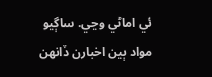ئي اماڻي وڃي. ساڳيو مواد ٻين اخبارن ڏانهن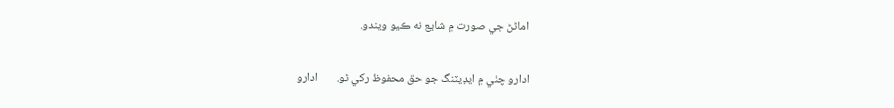اماڻڻ جي صورت ۾ شايع نه ڪيو ويندو.

ادارو چٺي ۾ ايڊيٽنگ جو حق محفوظ رکي ٿو.       ادارو